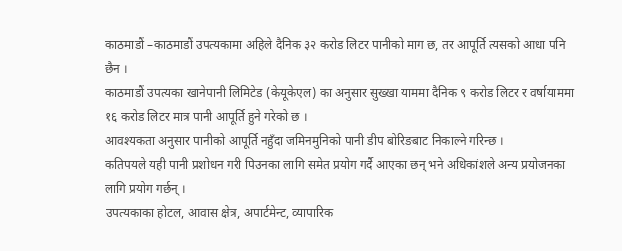काठमाडौं –काठमाडौं उपत्यकामा अहिले दैनिक ३२ करोड लिटर पानीको माग छ, तर आपूर्ति त्यसको आधा पनि छैन ।
काठमाडौं उपत्यका खानेपानी लिमिटेड (केयूकेएल) का अनुसार सुख्खा याममा दैनिक ९ करोड लिटर र वर्षायाममा १६ करोड लिटर मात्र पानी आपूर्ति हुने गरेको छ ।
आवश्यकता अनुसार पानीको आपूर्ति नहुँदा जमिनमुनिको पानी डीप बोरिङबाट निकाल्ने गरिन्छ ।
कतिपयले यही पानी प्रशोधन गरी पिउनका लागि समेत प्रयोग गर्दै आएका छन् भने अधिकांशले अन्य प्रयोजनका लागि प्रयोग गर्छन् ।
उपत्यकाका होटल, आवास क्षेत्र, अपार्टमेन्ट, व्यापारिक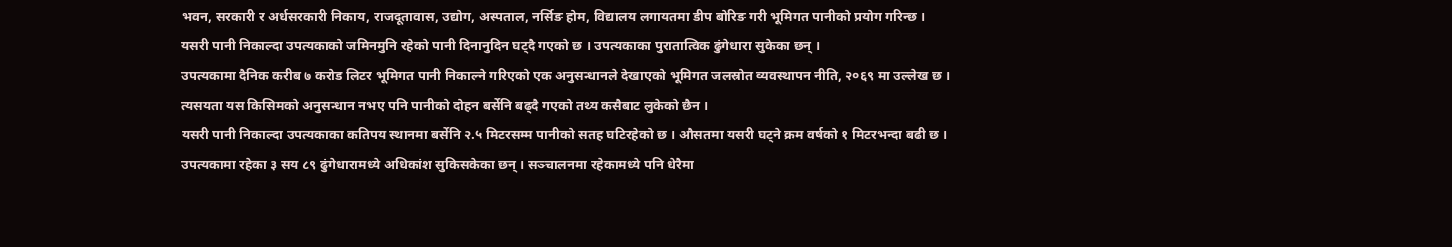भवन, सरकारी र अर्धसरकारी निकाय, राजदूतावास, उद्योग, अस्पताल, नर्सिङ होम, विद्यालय लगायतमा डीप बोरिङ गरी भूमिगत पानीको प्रयोग गरिन्छ ।
यसरी पानी निकाल्दा उपत्यकाको जमिनमुनि रहेको पानी दिनानुदिन घट्दै गएको छ । उपत्यकाका पुरातात्विक ढुंगेधारा सुकेका छन् ।
उपत्यकामा दैनिक करीब ७ करोड लिटर भूमिगत पानी निकाल्ने गरिएको एक अनुसन्धानले देखाएको भूमिगत जलस्रोत व्यवस्थापन नीति, २०६९ मा उल्लेख छ ।
त्यसयता यस किसिमको अनुसन्धान नभए पनि पानीको दोहन बर्सेनि बढ्दै गएको तथ्य कसैबाट लुकेको छैन ।
यसरी पानी निकाल्दा उपत्यकाका कतिपय स्थानमा बर्सेनि २.५ मिटरसम्म पानीको सतह घटिरहेको छ । औसतमा यसरी घट्ने क्रम वर्षको १ मिटरभन्दा बढी छ ।
उपत्यकामा रहेका ३ सय ८९ ढुंगेधारामध्ये अधिकांश सुकिसकेका छन् । सञ्चालनमा रहेकामध्ये पनि धेरैमा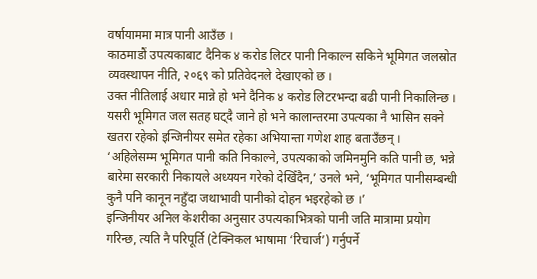वर्षायाममा मात्र पानी आउँछ ।
काठमाडौं उपत्यकाबाट दैनिक ४ करोड लिटर पानी निकाल्न सकिने भूमिगत जलस्रोत व्यवस्थापन नीति, २०६९ को प्रतिवेदनले देखाएको छ ।
उक्त नीतिलाई अधार मान्ने हो भने दैनिक ४ करोड लिटरभन्दा बढी पानी निकालिन्छ ।
यसरी भूमिगत जल सतह घट्दै जाने हो भने कालान्तरमा उपत्यका नै भासिन सक्ने खतरा रहेको इन्जिनीयर समेत रहेका अभियान्ता गणेश शाह बताउँछन् ।
‘अहिलेसम्म भूमिगत पानी कति निकाल्ने, उपत्यकाको जमिनमुनि कति पानी छ, भन्ने बारेमा सरकारी निकायले अध्ययन गरेको देखिँदैन,’ उनले भने, ‘भूमिगत पानीसम्बन्धी कुनै पनि कानून नहुँदा जथाभावी पानीको दोहन भइरहेको छ ।’
इन्जिनीयर अनिल केशरीका अनुसार उपत्यकाभित्रको पानी जति मात्रामा प्रयोग गरिन्छ, त्यति नै परिपूर्ति (टेक्निकल भाषामा ‘रिचार्ज’) गर्नुपर्ने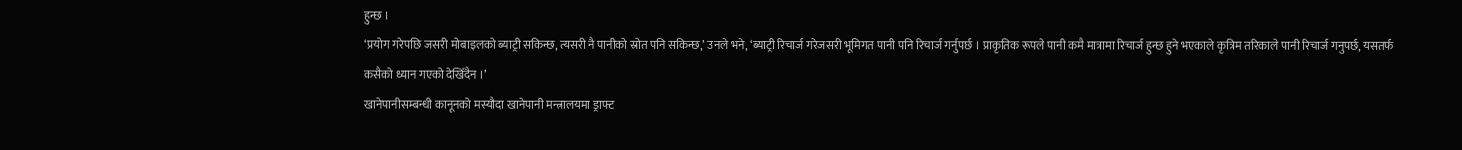हुन्छ ।
‘प्रयोग गरेपछि जसरी मोबाइलको ब्याट्री सकिन्छ, त्यसरी नै पानीको स्रोत पनि सकिन्छ,’ उनले भने, ‘ब्याट्री रिचार्ज गरेजसरी भूमिगत पानी पनि रिचार्ज गर्नुपर्छ । प्राकृतिक रूपले पानी कमै मात्रामा रिचार्ज हुन्छ हुने भएकाले कृत्रिम तरिकाले पानी रिचार्ज गनुपर्छ, यसतर्फ कसैको ध्यान गएको देखिँदैन ।’
खानेपानीसम्बन्धी कानूनको मस्यौदा खानेपानी मन्त्रालयमा ड्राफ्ट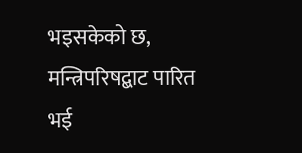भइसकेको छ, मन्त्रिपरिषद्बाट पारित भई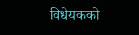विधेयकको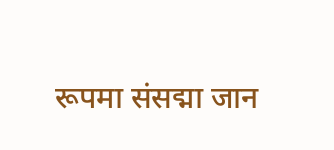रूपमा संसद्मा जान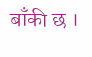बाँकी छ ।